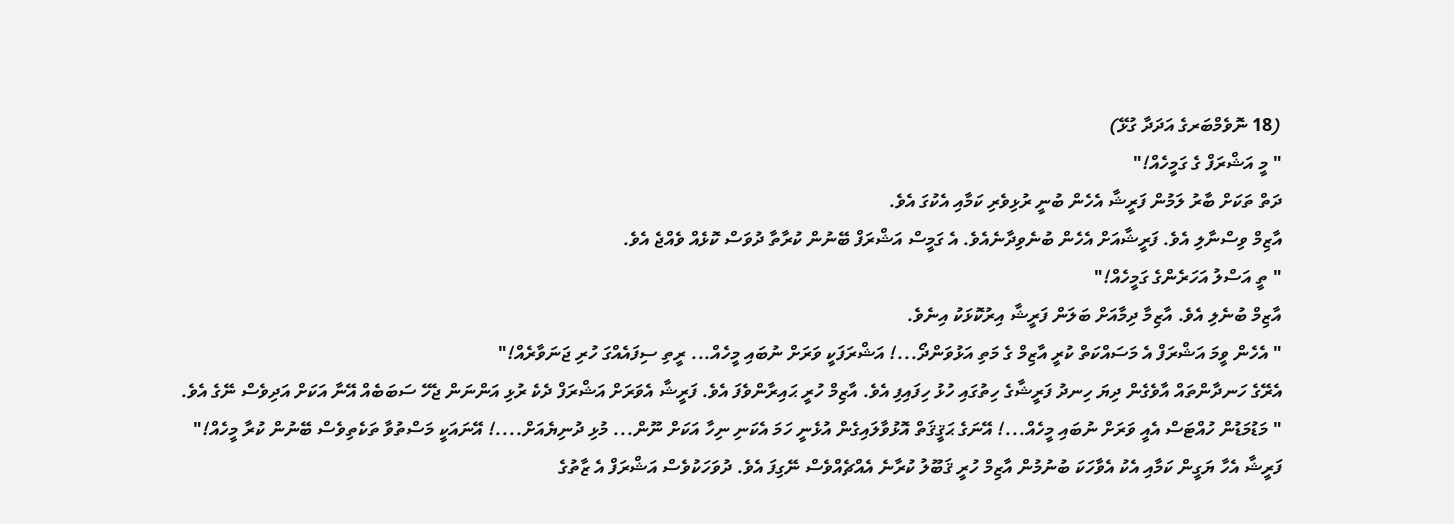(18 ނޮވެމްބަރގެ އަދަދާ ގުޅޭ)
" މީ އަޝްރަފް ގެ ގަމީހެއް!"
ދަތް ތަކަށް ބާރު ލަމުން ފަރީޝާ އެހެން ބުނީ ރުޅިވެރި ކަމާއި އެކުގަ އެވެ.
އާޒިމް ވިސްނާލި އެވެ. ފަރީޝާއަށް އެހެން ބުނެވިދާނެއެވެ. އެ ގަމީސް އަޝްރަފް ބޭނުން ކުރާތާ ދުވަސް ކޮޅެއް ވެއްޖެ އެވެ.
" ތީ އަސްލު އަހަރެންގެ ގަމީހެއް!"
އާޒިމް ބުނެލި އެވެ. އާޒިމާ ދިމާއަށް ބަލަން ފަރީޝާ އިރުކޮޅަކު އިނެވެ.
" އެހެން ވީމަ އަޝްރަފް އެ މަސައްކަތް ކުރީ އާޒިމް ގެ މަތި އަޅުވަންދޯ...! އަޝްރަފަކީ ވަރަށް ނުބައި މީހެއް... ރީތި ސިފައެއްގަ ހުރި ޖަނަވާރެއް!"
އެރޭގެ ހަނދާންތައް އާވެގެން ދިޔަ ހިނދު ފަރީޝާގެ ހިތުގައި ހުޅު ހިފައިފި އެވެ. އާޒިމް ހުރީ ޙައިރާންވެފަ އެވެ. ފަރީޝާ އެވަރަށް އަޝްރަފް ދެކެ ރުޅި އަންނަން ޖެހޭ ސަބަބެއް އޭނާ އަކަށް އަދިވެސް ނޭގެ އެވެ.
" މަޑުމަޑުން ހުއްޓަސް އެއީ ވަރަށް ނުބައި މީހެއް...! އޭނަގެ ޙަޤީޤަތް އޮޅުވާލައިގެން އުޅެނީ ހަމަ އެކަނި ނިހާ އަކަށް ނޫން... މުޅި ދުނިޔެއަށް....! އޭނައަކީ މަސްތުވާ ތަކެތިވެސް ބޭނުން ކުރާ މީހެއް!"
ފަރީޝާ އެހާ ޔަގީން ކަމާއި އެކު އެވާހަކަ ބުނުމުން އާޒިމް ހުރީ ޤަބޫލު ކުރާނެ އެއްޗެއްވެސް ނޭގިފަ އެވެ. ދުވަހަކުވެސް އަޝްރަފް އެ ޒާތުގެ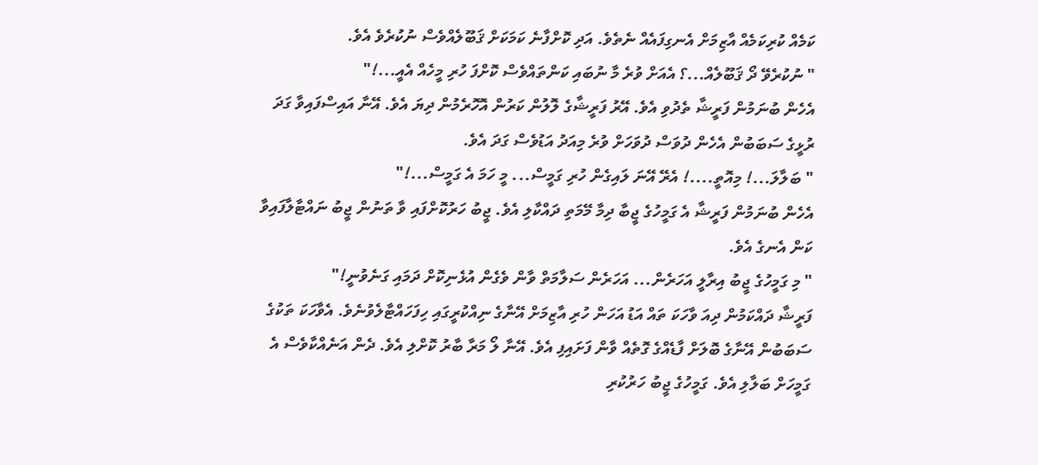ކަމެއް ކުރިކަމެއް އާޒިމަށް އެނގިފައެއް ނެތެވެ. އަދި ކޮށްފާނެ ކަމަކަށް ޤަބޫލެއްވެސް ނުކުރެވެ އެވެ.
" ނުކުރެވޭ ދޯ ޤަބޫލެއް...؟ އެއަށް ވުރެ މާ ނުބައި ކަންތައްވެސް ކޮށްފަ ހުރި މީހެއް އެއީ...!"
އެހެން ބުނަމުން ފަރީޝާ ތެދުވި އެވެ. އޭރު ފަރީޝާގެ ލޮލުން ކަރުން އޮހޮރެމުން ދިޔަ އެވެ. އޭނާ އައިސްފައިވާ ގަދަ ރުޅީގެ ސަބަބުން އެހެން ދުވަސް ދުވަހަށް ވުރެ މިއަދު އަޑުވެސް ގަދަ އެވެ.
" ބަލާލަ...! މިއޮތީ....! އެރޭ އޭނަ ލައިގެން ހުރި ގަމީސް... މީ ހަމަ އެ ގަމީސް...!"
އެހެން ބުނަމުން ފަރީޝާ އެ ގަމީހުގެ ޖީބާ ދިމާ މޭމަތި ދައްކާލި އެވެ. ޖީބު ހަރުކޮށްފައި ވާ ތަނުން ޖީބު ނައްޓާލާފައިވާ ކަން އެނގެ އެވެ.
" މި ގަމީހުގެ ޖީބު އިރާލީ އަހަރެން... އަހަރެން ސަލާމަތް ވާން ވެގެން އުޅެނިކޮށް ދަމައި ގަނެވުނީ!"
ފަރީޝާ ދައްކަމުން ދިއަ ވާހަކަ ތައް އަޑު އަހަން ހުރި އާޒިމަށް އޭނާގެ ނިއްކުރީގައި ހިފަހައްޓާލެވުނެވެ. އެވާހަކަ ތަކުގެ ސަބަބުން އޭނާގެ ބޮލަށް ފާޑެއްގެ ގޮތެއް ވާން ފަށައިފި އެވެ. އޭނާ ލޯ މަރާ ބާރު ކޮށްލި އެވެ. ދެން އަނެއްކާވެސް އެ ގަމީހަށް ބަލާލި އެވެ. ގަމީހުގެ ޖީބު ހަރުކުރި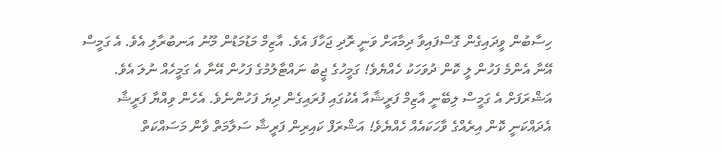ހިސާބުން ވީދައިގެން ގޮސްފައިވާ ދިމާއަށް ވަނީ ރޮދި ޖަހާފަ އެވެ. އާޒިމް މަޑުމަޑުން މޫނު އަނބުރާލި އެވެ. އެ ގަމީސް އޭނާ އެންމެ ފަހުން ލީ ކޮން ދުވަހަކު ހެއްޔެވެ! ގަމީހުގެ ޖީބު ނައްޓާލުމުގެ ފަހުން އޭނާ އެ ގަމީހެއް ނުލަ އެވެ. އަޝްރަފަށް އެ ގަމީސް ލިބޭނީ އާޒިމް ފަރީޝާއާ އެކުގައި ފުރައިގެން ދިޔަ ފަހުންނެވެ. އެހެން ވިއްޔާ ފަރީޝާ އެދައްކަނީ ކޮން އިރެއްގެ ވާހަކައެއް ހެއްޔެވެ! އަޝްރަފް ކައިރިން ފަރީޝާ ސަލާމަތް ވާން މަސައްކަތް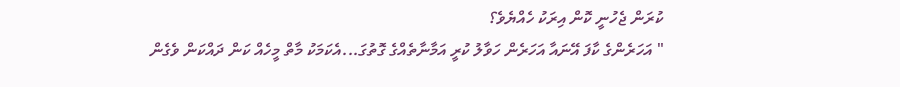ކުރަން ޖެހުނީ ކޮން އިރަކު ހެއްޔެވެ؟
" އަހަރެންގެ ކާފަ އޭނައާ އަހަރެން ހަވާލު ކުރީ އަމާނާތެއްގެ ގޮތުގަ...އެކަމަކު މާތް މީހެއް ކަން ދައްކަން ވެގެން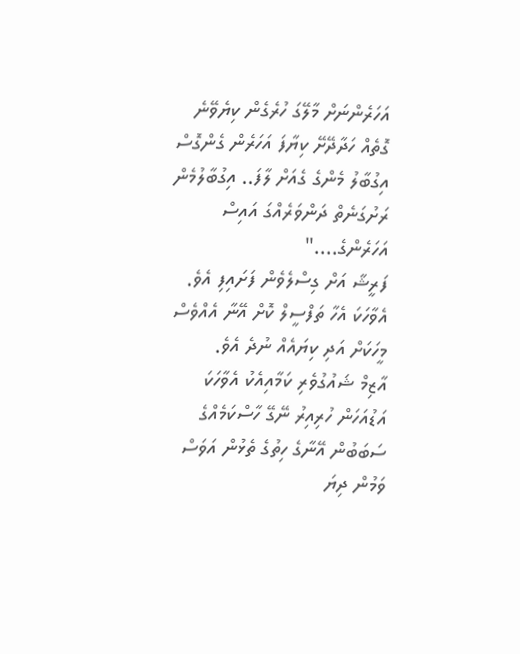އަހަރެންނަށް މާލޭގަ ހުރެގެން ކިޔެވޭނެ ގޮތެއް ހަދާދޭށޭ ކިޔާފަ އަހަރެން ގެންގޮސް އިގުބާލު މެންގެ ގެއަށް ލާފަ.. އިގުބާލުމެން ރަށުގަނެތް ދަންވަރެއްގަ އައިސް އަހަރެންގެ...."
ފަރީޝާ އަށް ގިސްލެވެން ފަށައިފި އެވެ. އެވާހަކަ އެހާ ތަފްސީލް ކޮށް އޭނާ އެއްވެސް މީހަކަށް އަދި ކިޔައެއް ނުދެ އެވެ.
އާޒިމް ޝައުގުވެރި ކަމާއިއެކު އެވާހަކަ އަޑުއަހަން ހުރިއިރު ނޭގޭ ހާސްކަމެއްގެ ސަބަބުން އޭނާގެ ހިތުގެ ތެޅުން އަވަސް ވަމުން ދިޔަ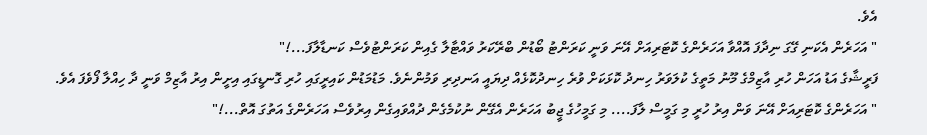އެވެ.
" އަހަރެން އެކަނި ގޭގަ ނިދާފަ އޮއްވާ އަހަރެންގެ ކޮޓަރިއަށް އޭނަ ވަނީ ކަރަންޓު ބޯޑުން ބްރޭކަރު ވައްޓާލާ ގެއިން ކަރަންޓުވެސް ކަނޑާލާފަ...!"
ފަރީޝާގެ އަޑު އަހަން ހުރި އާޒިމްގެ މޫނު މަތީގެ ކުލަވަރު ހިނދު ކޮޅަކަށް ވުރެ ހިނދުކޮޅެއް ދިޔައީ އަނދިރި ވަމުންނެވެ. މަޑުމަޑުން ކައިރީގައި ހުރި ގޮނޑީގައި އިށީން އިރު އާޒިމް ވަނީ ދާ ހިއްލާ ފޯވެފަ އެވެ.
" އަހަރެންގެ ކޮޓަރިއަށް އޭނަ ވަން އިރު ހުރީ މި ގަމީސް ލާފަ.... މި ގަމީހުގެ ޖީބު އަހަރެން އެގޭން ނުކުމެގެން ދުއްވައިގެން އިރުވެސް އަހަރެންގެ އަތުގަ އޮތް...!"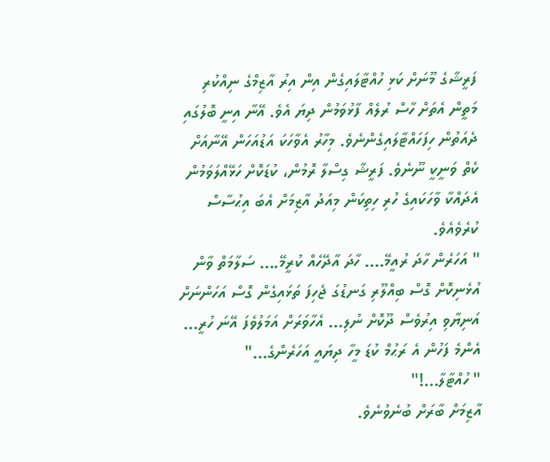ފަރީޝާގެ މޫނަށް ކަޅި ހުއްޓާލައިގެން އިން އިރު އާޒިމްގެ ނިއްކުރި މަތީން އެތަށް ހާސް ރުލެއް ފާޅުވަމުން ދިޔަ އެވެ. އޭނާ އިނީ ބޮލުގައި ދެއަތުން ހިފަހައްޓާލައިގެންނެވެ. މިހާރު އެވާހަކަ އަޑުއަހަން އޭނާއަށް ކެތް ވަނީކީ ނޫނެވެ. ފަރީޝާ ގިސްލާ ރޮމުން، ކުޑަކޮށް ހަޅޭއްލަވަމުން އެދައްކާ ވާހަކައިގެ ހުރި ހިތިކަން މިއަދު އާޒިމަށް އެބަ އިޙުސާސް ކުރެވެއެވެ.
" އަހަރެން ހާދަ ރުއީމޭ.... ހާދަ އާދޭހެއް ކުރީމޭ.... ސަލާމަތް ވާން އުޅެނިކޮށް ގޮސް ބިއްލޫރި ގަނޑުގަ ޖެހިފަ ތަޅައިގެން ގޮސް އަހަންނަށް އަނިޔާވި އިރުވެސް ދޫކޮށް ނުލި... އެހާވަރަށް އަމަލުވެފަ އޭނަ ހުރީ... އެންމެ ފަހުން އެ ރަޙުމް ކުޑަ މީހާ ދިޔައީ އަހަރެންގެ..."
" ހުއްޓާލާ...!"
އާޒިމަށް ބާރަށް ބުނެވުނެވެ.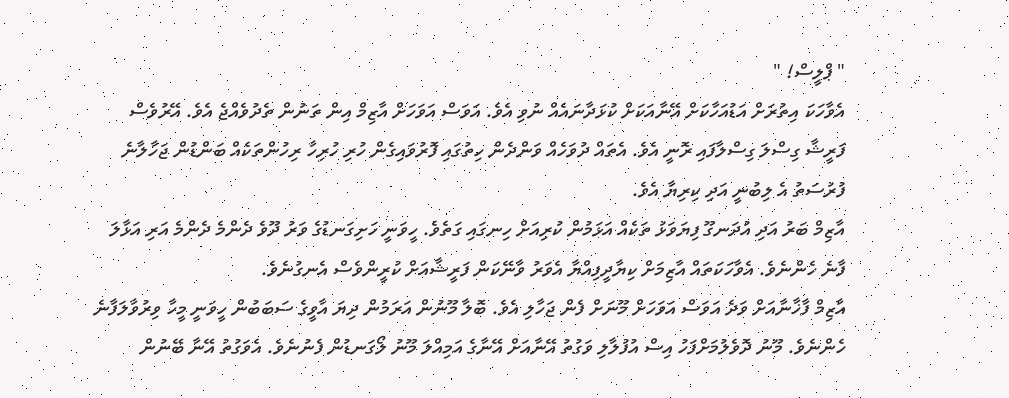" ޕްލީސް! "
އެވާހަކަ އިތުރަށް އަޑުއަހާކަށް އޭނާއަކަށް ކުޅަދާނައެއް ނުވި އެވެ. އަވަސް އަވަހަށް އާޒިމް އިން ތަނުން ތެދުވެއްޖެ އެވެ. އޭރުވެސް ފަރީޝާ ގިސްލަ ގިސްލާފައި ރޮނީ އެވެ. އެތައް ދުވަހެއް ވަންދެން ހިތުގައި ފޮރުވައިގެން ހުރި ހުރިހާ ރިހުންތަކެއް ބަންޑުން ޖަހާލާނެ ފުރުސަތު އެ ލިބުނީ އަދި ކިރިޔާ އެވެ.
އާޒިމް ބަރު އަދި އުދަނގޫ ފިޔަވަޅު ތަކެއް އަޅަމުން ކުރިއަށް ހިނގައި ގަތެވެ. ހީވަނީ ހަށިގަނޑުގެ ވަރު ދޫވެ ދެންމެ ދެންމެ އަރި އަޅާލަ ފާނެ ހެންނެވެ. އެވާހަކަތައް އާޒިމަށް ކިޔާދީފިއްޔާ އެވަރު ވާނޭކަން ފަރީޝާއަށް ކުރީންވެސް އެނގުނެވެ.
އާޒިމް ފާޚާނާއަށް ވަދެ އަވަސް އަވަހަށް މޫނަށް ފެން ޖަހާލި އެވެ. ބޮލާ މޫނުން އަރަމުން ދިޔަ އާވީގެ ސަބަބުން ހީވަނީ މީހާ ވިރުވާލަފާނެ ހެންނެވެ. މޫނު ދޮވެލުމަށްފަހު އިސް އުފުލާލި ވަގުތު އޭނާއަށް އޭނާގެ އަމިއްލަ މޫނު ލޯގަނޑުން ފެނުނެވެ. އެވަގުތު އޭނާ ބޭނުން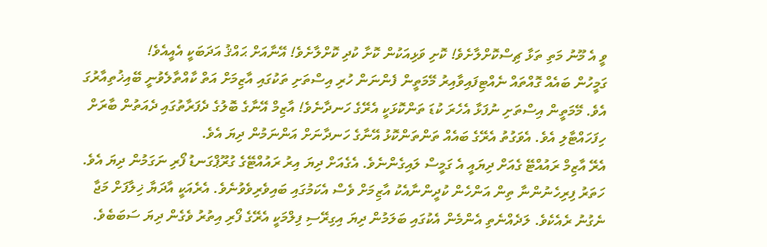ވީ އެ މޫނު މަތި ތަޅާ ޗިސްކޮށްލާށެވެ! ކޮށި ވަޅިއަކުން ކޮށާ ކުދި ކޮށްލާށެވެ! އޭނާއަށް ޙައްޤު އަދަބަކީ އެއީއެވެ!
ގަމީހުން ބައެއް ގޮއްތައް ނެއްޓިފައިވާއިރު މޭމަތީން ފެންނަން ހުރި އިސްތަށި ތަކުގައި އާޒިމަށް އަތް ކާއްތާލެވުނީ ބޭއިޚުތިއާރުގަ އެވެ. މޭމަތީން އިސްތަށި ނުފަޅާ އެހެރަ ކުޑަ ތަންކޮޅަކީ އެރޭގެ ހަނދާނެވެ! އާޒިމް އޭނާގެ ބޮލުގެ ދެފަރާތުގައި ދެއަތުން ބާރަށް ހިފަހައްޓާލި އެވެ. އެވަގުތު އެރޭގެ ބައެއް ތަންތަންކޮޅު އޭނާގެ ހަނދާނަށް އަންނަމުން ދިޔަ އެވެ.
އެރޭ އާޒިމް ރައުއްޓޭ ގެއަށް ދިޔައީ އެ ގަމީސް ލައިގެންނެވެ. އެގެއަށް ދިޔަ އިރު ރައުއްޓޭގެ ގުރޫޕްގަނޑު ފޯރި ނަގަމުން ދިޔަ އެވެ. ހަތަރު ފިރިހެނުންނާ ތިން އަންހެން ކުދީންނާއެކު އާޒިމަށް ވެސް އެކަމުގައި ބައިވެރިވެވުނެވެ. އެރެއަކީ އާދަޔާ ޚިލާފަށް މަޖާ ނެގުނު ރެއެކެވެ. ލަދެއްނެތި އެންމެން އެކުގައި ބަލަމުން ދިޔަ އިގިރޭސި ފިލްމަކީ އެރޭގެ ފޯރި އިތުރު ވެގެން ދިޔަ ސަބަބެވެ.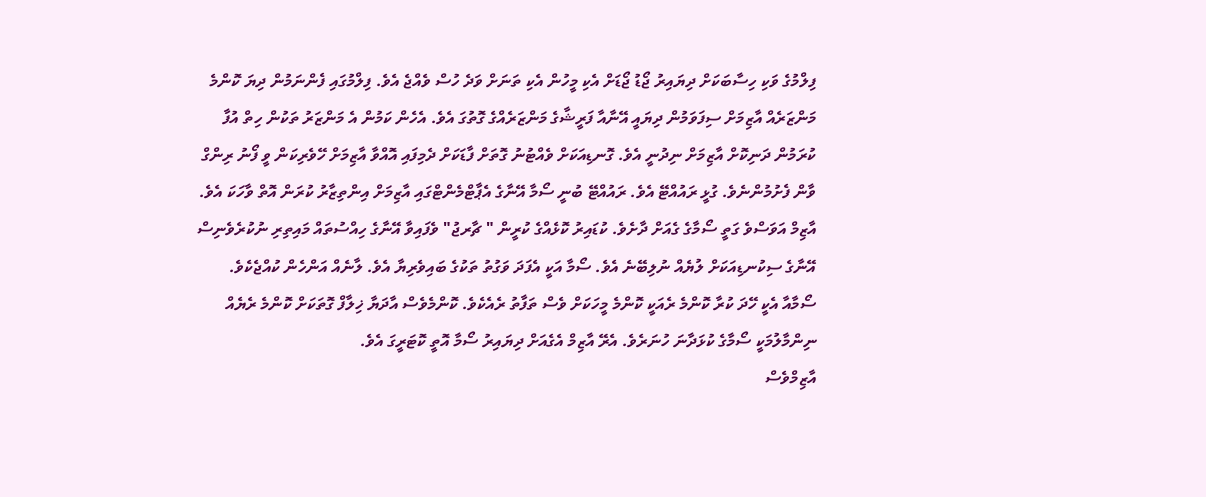ފިލްމުގެ ވަކި ހިސާބަކަށް ދިޔައިރު ޖޯޑު ޖޯޑަށް އެކި މީހުން އެކި ތަނަށް ވަދެ ހުސް ވެއްޖެ އެވެ. ފިލްމުގައި ފެންނަމުން ދިޔަ ކޮންމެ މަންޒަރެއް އާޒިމަށް ސިފަވަމުން ދިޔައީ އޭނާއާ ފަރީޝާގެ މަންޒަރެއްގެ ގޮތުގަ އެވެ. އެހެން ކަމުން އެ މަންޒަރު ތަކުން ހިތް އުފާ ކުރަމުން ދަނިކޮށް އާޒިމަށް ނިދުނީ އެވެ. ގޮނޑިއަކަށް ވެއްޓުނު ގޮތަށް ފާޑަކަށް ދެމިފައި އޮއްވާ އާޒިމަށް ހޭވެރިކަން ވީ ފޯނު ރިންގް ވާން ފެށުމުންނެވެ. ގުޅީ ރައުއްޓޭ އެވެ. ރައުއްޓޭ ބުނީ ސޯމާ އޭނާގެ އެޕާޓްމެންޓްގައި އާޒިމަށް އިންތިޒާރު ކުރަން އޮތް ވާހަކަ އެވެ.
އާޒިމް އަވަސްވެ ގަތީ ސޯމާގެ ގެއަށް ދާށެވެ. ކުޑައިރު ކޮޅެއްގެ ކުރީން " ޗާރޖު" ވެފައިވާ އޭނާގެ ހިއްސުތައް މައިތިރި ނުކުރެވެނިސް އޭނާގެ ސިކުނޑިއަކަށް ލުޔެއް ނުލިބޭނެ އެވެ. ސޯމާ އަކީ އެފަދަ ވަގުތު ތަކުގެ ބައިވެރިޔާ އެވެ. ލާނެއް އަންހެން ކުއްޖެކެވެ. ސޯމާއާ އެކީ ހޭދަ ކުރާ ކޮންމެ ރެއަކީ ކޮންމެ މީހަކަށް ވެސް ތަފާތު ރެއެކެވެ. ކޮންމެވެސް އާދަޔާ ޚިލާފް ގޮތަކަށް ކޮންމެ ރެޔެއް ނިންމާލުމަކީ ސޯމާގެ ކުޅަދާނަ ހުނަރެވެ. އެރޭ އާޒިމް އެގެއަށް ދިޔައިރު ސޯމާ އޮތީ ކޮޓަރީގަ އެވެ.
އާޒިމްވެސް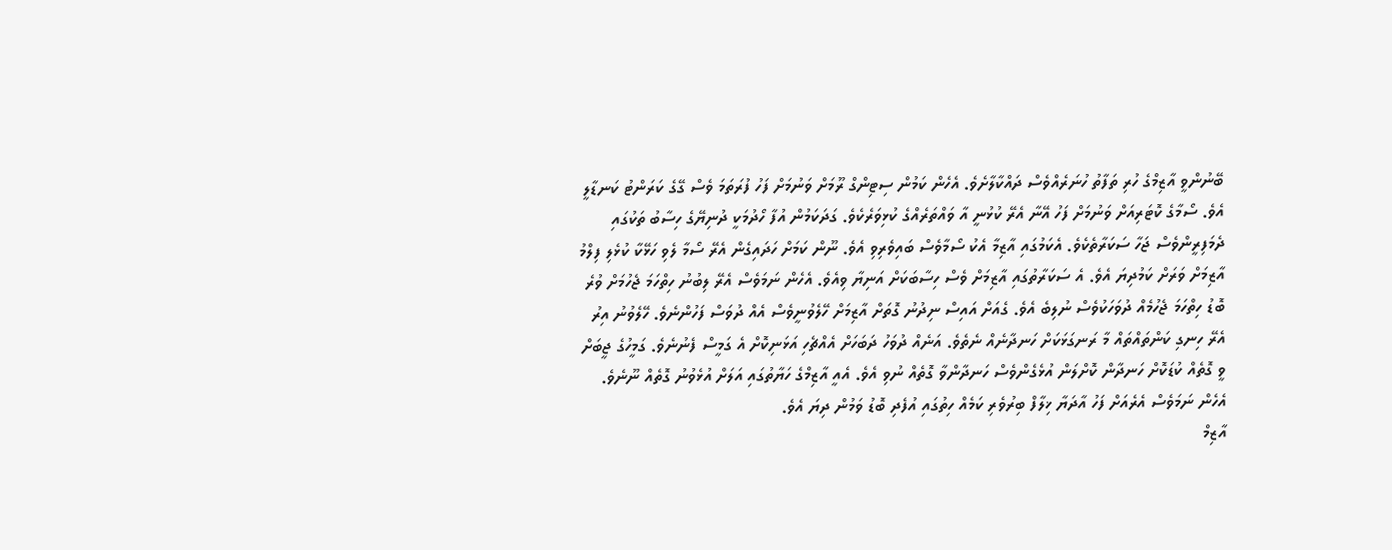ބޭނުންވީ އާޒިމްގެ ހުރި ތަފާތު ހުނަރެއްވެސް ދައްކާލާށެވެ. އެހެން ކަމުން ސިޓިންގް ރޫމަށް ވަނުމަށް ފަހު ފުރަތަމަ ވެސް ގޭގެ ކަރަންޓު ކަނޑާލީ އެވެ. ސޯމާގެ ކޮޓަރިއަށް ވަނުމަށް ފަހު އޭނާ އެރޭ ކުޅުނީ އާ ވައްތަރެއްގެ ކުޅިވަރެކެވެ. ގަދަކަމުން އުފާ ހޯދުމަކީ ދުނިޔޭގެ ހިސާބު ތަކުގައި ދެމަފިރީންވެސް ޖަހާ ސަކަރާތެކެވެ. އެކަމުގައި އާޒިމާ އެކު ސޯމާވެސް ބައިވެރިވި އެވެ. ނޫން ކަމަށް ހަދައިގެން އެރޭ ސޯމާ ލެވި ހަޅޭކާ ކުޅެލި ފިލްމު އާޒިމަށް ވަރަށް ކަމުދިޔަ އެވެ. އެ ސަކަރާތުގައި އާޒިމަށް ވެސް ހިސާބަކަށް އަނިޔާ ވިއެވެ. އެހެން ނަމަވެސް އެރޭ ލިބުނު ހިތްހަމަ ޖެހުމަށް ވުރެ ބޮޑު ހިތްހަމަ ޖެހުމެއް ދުވަހަކުވެސް ނުލިބެ އެވެ. ގެއަށް އައިސް ނިދުނު ގޮތަށް އާޒިމަށް ހޭލެވުނީވެސް އެއް ދުވަސް ފަހުންނެވެ. ހޭލެވުނު އިރު އެރޭ ހިނގި ކަންތައްތައް މާ ރަނގަޅަކަށް ހަނދާނެއް ނެތެވެ. އަނެއް ދުވަހު ދަބަހަށް އެއްޗެހި އަޅަނިކޮށް އެ ގަމީސް ފެނުނެވެ. ގަމީހުގެ ޖީބަށް ވީ ގޮތެއް ކުޑަކޮށް ހަނދާން ކޮށްލަން އުޅެގެންވެސް ހަނދާންވާ ގޮތެއް ނުވި އެވެ. އެއީ އާޒިމްގެ ހަޔާތުގައި އަލަށް އުޅެވުނު ގޮތެއް ނޫނެވެ. އެހެން ނަމަވެސް އެރެއަށް ފަހު އާދަޔާ ޚިލާފް ބިރުވެރި ކަމެއް ހިތުގައި އުފެދި ބޮޑު ވަމުން ދިޔަ އެވެ.
އާޒިމް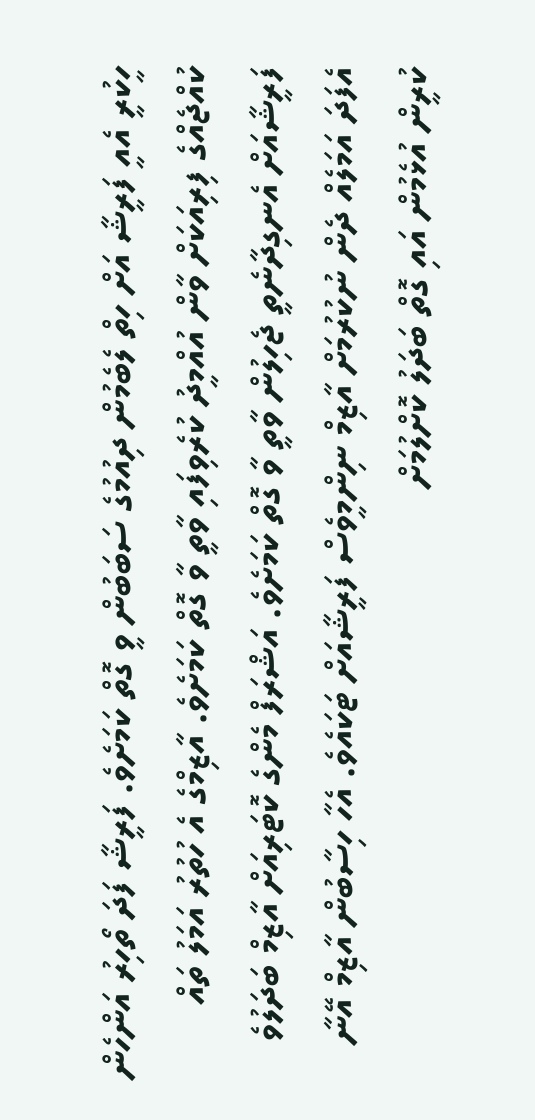ހީކުރީ އެއީ ފަރީޝާ އަށް ހިތް ލެބެމުން ދިއުމުގެ ސަބަބުން ވީ ގޮތް ކަމަށެވެ. ފަރީޝާ ފަދަ ތޯހިރު އަންހެން ކުއްޖެއްގެ ފިރިއަކަށް ވާން އުއްމީދު ކުރެވިފައި ވާތީ ވާ ގޮތް ކަމަށެވެ. އާޒިމްގެ އެ ހުތުރު އަމަލު ތައް ފަރީޝާއަށް އެނގިދާނެތީ ޖެހިލުން ވާތީ ވާ ގޮތް ކަމަށެވެ. އަޝްރަފް މެންގެ ކޮޓަރިއަށް އާޒިމް ބަދަލުވެ އެފަދަ އަމަލެއް ދެން ނުކުރުމަށް އާޒިމް ނިންމީވެސް ފަރީޝާއަށް ޓަކައެވެ. އެހާ ހިސާބުން އާޒިމް އޭނާ ކުރީން އުޅެމުން އައި ގޮތް ބަދަލު ކޮށްލުމަށް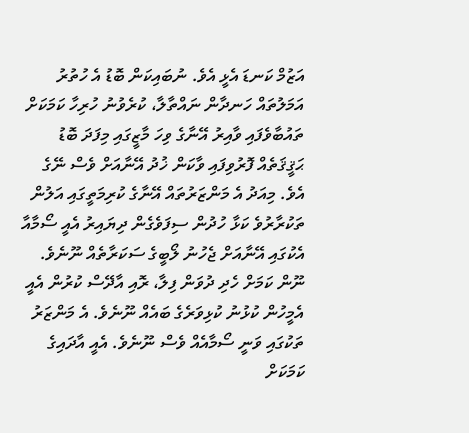އަޒުމް ކަނޑަ އެޅީ އެވެ. ނުބައިކަން ބޮޑު އެ ހުތުރު އަމަލުތައް ހަނދާން ނައްތާލާ، ކުރެވުނު ހުރިހާ ކަމަކަށް ތައުބާވެފައި ވާއިރު އޭނާގެ ވިހަ މާޒީގައި މިފަދަ ބޮޑު ޙަޤީޤަތެއް ފޮރުވިފައި ވާކަން ޚުދު އޭނާއަށް ވެސް ނޭގެ އެވެ. މިއަދު އެ މަންޒަރުތައް އޭނާގެ ކުރިމަތީގައި އަލުން ތަކުރާރުވެ ކަޅާ ހުދުން ސިފަވެގެން ދިޔައިރު އެއީ ސޯމާއާ އެކުގައި އޭނާއަށް ޖެހުނު ލޯބީގެ ސަކަރާތެއް ނޫނެވެ. ނޫން ކަމަށް ހެދި ދުވަން ފިލާ، ރޮއި އާދޭސް ކުރުން އެއީ އެމީހުން ކުޅުނު ކުޅިވަރެގެ ބައެއް ނޫނެވެ. އެ މަންޒަރު ތަކުގައި ވަނީ ސޯމާއެއް ވެސް ނޫނެވެ. އެއީ އާދައިގެ ކަމަކަށް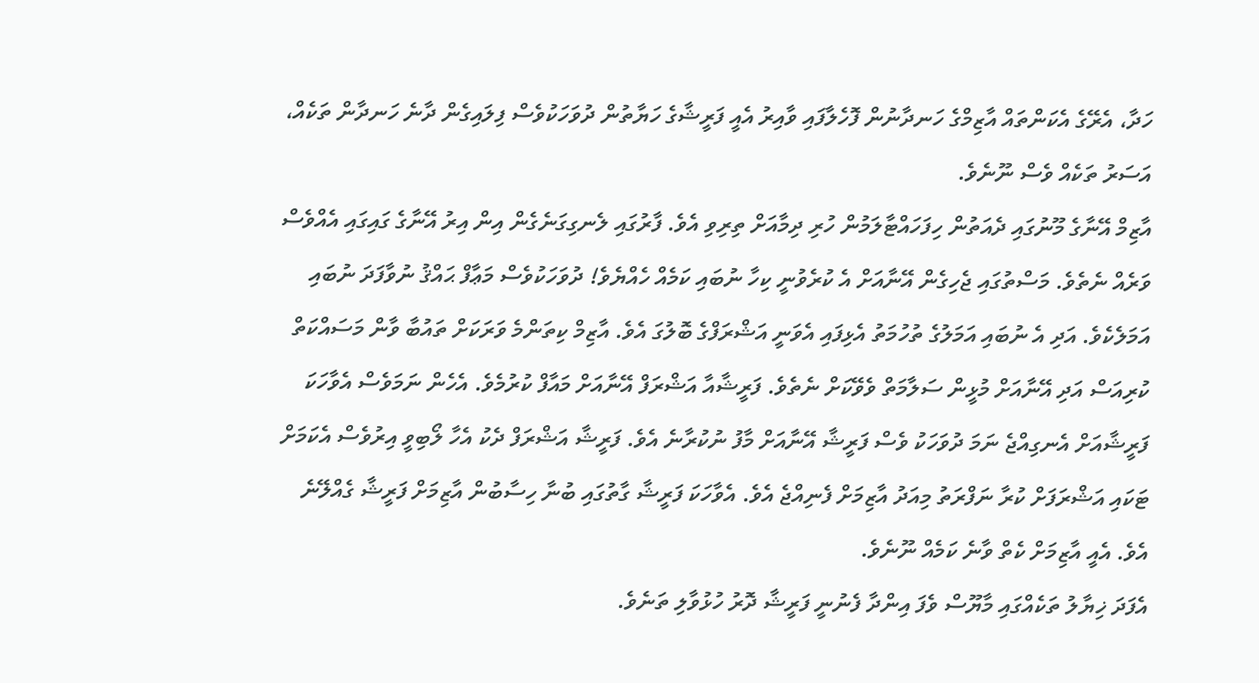ހަދާ، އެރޭގެ އެކަންތައް އާޒިމްގެ ހަނދާނުން ފޮހެލާފައި ވާއިރު އެއީ ފަރީޝާގެ ހަޔާތުން ދުވަހަކުވެސް ފިލައިގެން ދާނެ ހަނދާން ތަކެއް، އަސަރު ތަކެއް ވެސް ނޫނެވެ.
އާޒިމް އޭނާގެ މޫނުގައި ދެއަތުން ހިފަހައްޓާލަމުން ހުރި ދިމާއަށް ތިރިވި އެވެ. ފާރުގައި ލެނގިގަނެގެން އިން އިރު އޭނާގެ ގައިގައި އެއްވެސް ވަރެއް ނެތެވެ. މަސްތުގައި ޖެހިގެން އޭނާއަށް އެ ކުރެވުނީ ކިހާ ނުބައި ކަމެއް ހެއްޔެވެ! ދުވަހަކުވެސް މަޢާފް ޙައްޤު ނުވާފަދަ ނުބައި އަމަލެކެވެ. އަދި އެ ނުބައި އަމަލުގެ ތުހުމަތު އެޅިފައި އެވަނީ އަޝްރަފްގެ ބޮލުގަ އެވެ. އާޒިމް ކިތަންމެ ވަރަކަށް ތައުބާ ވާން މަސައްކަތް ކުރިއަސް އަދި އޭނާއަށް މުޅީން ސަލާމަތް ވެވޭކަށް ނެތެވެ. ފަރީޝާއާ އަޝްރަފް އޭނާއަށް މައާފް ކުރުމެވެ. އެހެން ނަމަވެސް އެވާހަކަ ފަރީޝާއަށް އެނގިއްޖެ ނަމަ ދުވަހަކު ވެސް ފަރީޝާ އޭނާއަށް މާފު ނުކުރާނެ އެވެ. ފަރީޝާ އަޝްރަފް ދެކު އެހާ ލޯބިވީ އިރުވެސް އެކަމަށް ޓަކައި އަޝްރަފަށް ކުރާ ނަފްރަތު މިއަދު އާޒިމަށް ފެނިއްޖެ އެވެ. އެވާހަކަ ފަރީޝާ ގާތުގައި ބުނާ ހިސާބުން އާޒިމަށް ފަރީޝާ ގެއްލޭނެ އެވެ. އެއީ އާޒިމަށް ކެތް ވާނެ ކަމެއް ނޫނެވެ.
އެފަދަ ޚިޔާލު ތަކެއްގައި މާޔޫސް ވެފަ އިންދާ ފެނުނީ ފަރީޝާ ދޮރު ހުޅުވާލި ތަނެވެ.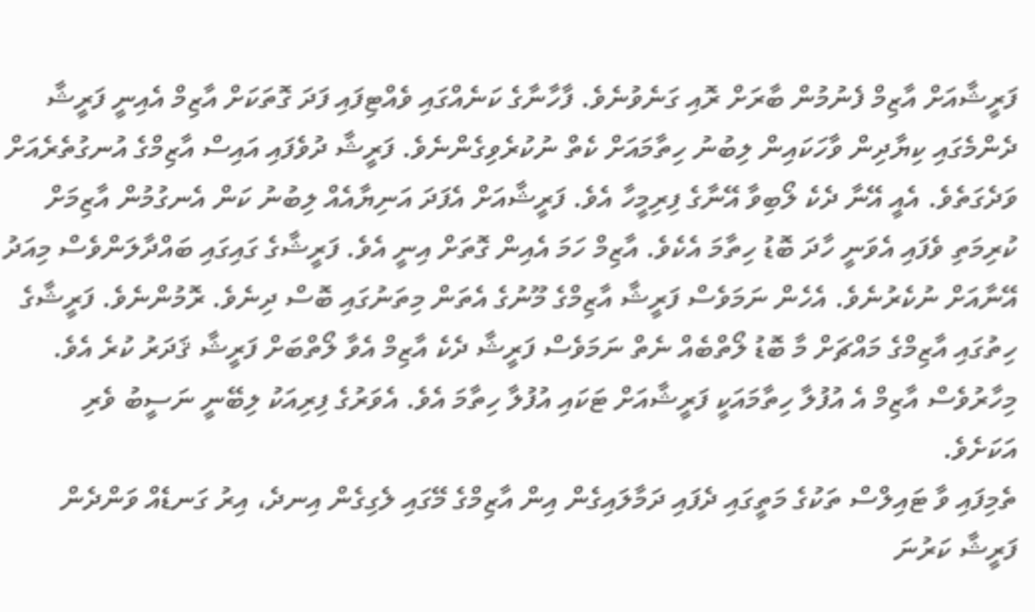ފަރީޝާއަށް އާޒިމް ފެނުމުން ބާރަށް ރޮއި ގަނެވުނެވެ. ފާހާނާގެ ކަނެއްގައި ވެއްޓިފައި ފަދަ ގޮތަކަށް އާޒިމް އެއިނީ ފަރީޝާ ދެންމެގައި ކިޔާދިން ވާހަކައިން ލިބުނު ހިތާމައަށް ކެތް ނުކުރެވިގެންނެވެ. ފަރީޝާ ދުވެފައި އައިސް އާޒިމްގެ އުނގުތެރެއަށް ވަދެގަތެވެ. އެއީ އޭނާ ދެކެ ލޯބިވާ އޭނާގެ ފިރިމީހާ އެވެ. ފަރީޝާއަށް އެފަދަ އަނިޔާއެއް ލިބުނު ކަން އެނގުމުން އާޒިމަށް ކުރިމަތި ވެފައި އެވަނީ ހާދަ ބޮޑު ހިތާމަ އެކެވެ. އާޒިމް ހަމަ އެއިން ގޮތަށް އިނީ އެވެ. ފަރީޝާގެ ގައިގައި ބައްދާލަންވެސް މިއަދު އޭނާއަށް ނުކެރުނެވެ. އެހެން ނަމަވެސް ފަރީޝާ އާޒިމްގެ މޫނުގެ އެތަން މިތަނުގައި ބޮސް ދިނެވެ. ރޮމުންނެވެ. ފަރީޝާގެ ހިތުގައި އާޒިމްގެ މައްޗަށް މާ ބޮޑު ލޯތްބެއް ނެތް ނަމަވެސް ފަރީޝާ ދެކެ އާޒިމް އެވާ ލޯތްބަށް ފަރީޝާ ޤަދަރު ކުރެ އެވެ. މިހާރުވެސް އާޒިމް އެ އުފުލާ ހިތާމައަކީ ފަރީޝާއަށް ޓަކައި އުފުލާ ހިތާމަ އެވެ. އެވަރުގެ ފިރިއަކު ލިބޭނީ ނަސީބު ވެރި އަކަށެވެ.
ތެމިފައި ވާ ޓައިލްސް ތަކުގެ މަތީގައި ދެފައި ދަމާލައިގެން އިން އާޒިމްގެ މޭގައި ލެގިގެން އިނދެ، އިރު ގަނޑެއް ވަންދެން ފަރީޝާ ކަރުނަ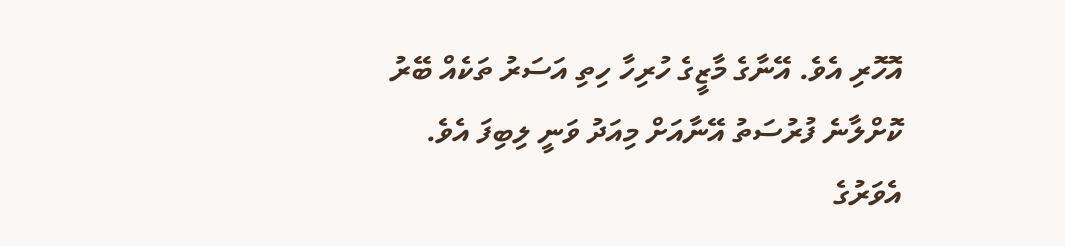އޮހޮރި އެވެ. އޭނާގެ މާޒީގެ ހުރިހާ ހިތި އަސަރު ތަކެއް ބޭރު ކޮށްލާނެ ފުރުސަތު އޭނާއަށް މިއަދު ވަނީ ލިބިފަ އެވެ. އެވަރުގެ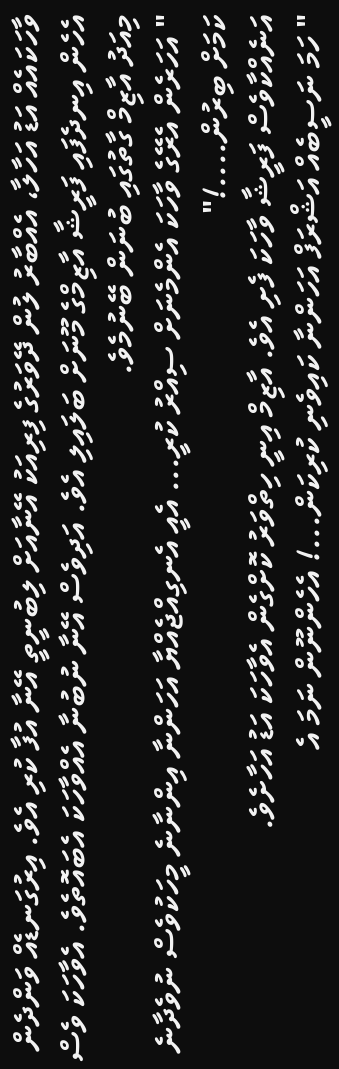ވާހަކައެއް އަޑު އަހާލާ، އެއްބާރު ލުން ދޭވަރުގެ ފިރިއަކު އޭނާއަށް ލިބުނީތީ އޭނާ އުފާ ކުރި އެވެ. އިރުގަނޑެއް ވަންދެން އެހެން އިނދެފައި ފަރީޝާ އާޒިމްގެ މޫނަށް ބަލައިލި އެވެ. އަދިވެސް އޭނާ ނުބުނާ އެއްވާހަކަ އެބައޮތެވެ. އެވާހަކަ ވެސް މިއަދު އާޒިމް ގާތުގައި ބުނަން ބޭނުމެވެ.
" އަހަރެން އެރޭގެ ވާހަކަ އެންމެނަށް ސިއްރު ކުރީ... އެއީ އެނގިއްޖެއްޔާ އަހަންނާ އިންނާނެ މީހަކުވެސް ނުވެދާނެ ކަމަށް ބިރުން....!"
އަނެއްކާވެސް ފަރީޝާ ވާހަކަ ފެށި އެވެ. އާޒިމް އިނީ ހިތްވަރު ކޮށްގެން އެވާހަކަ އަޑު އަހާށެވެ.
" ހަމަ ނަސީބެއް އަޝްރަފް އަހަންނާ ކައިވެނި ކުރިކަން...! އެހެންނޫން ނަމަ އެ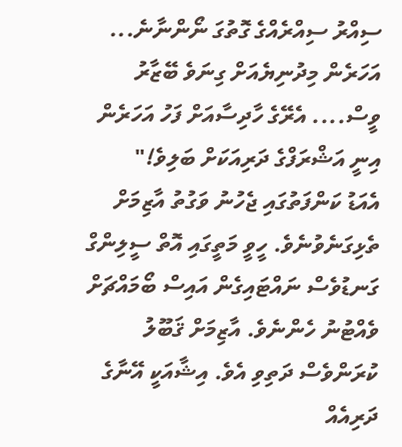ސިއްރު ސިއްރެއްގެ ގޮތުގަ ނޯންނާނެ... އަހަރެން މިދުނިޔެއަށް ގިނަވެ ބޭޒާރު ވީސް.... އެރޭގެ ހާދިސާއަށް ފަހު އަހަރެން އިނީ އަޝްރަފްގެ ދަރިއަކަށް ބަލިވެ!"
އެއަޑު ކަންފަތުގައި ޖެހުނު ވަގުތު އާޒިމަށް ތެޅިގަނެވުނެވެ. ހީވީ މަތީގައި އޮތް ސީލިންގް ގަނޑުވެސް ނައްޓައިގެން އައިސް ބޯމައްޗަށް ވެއްޓުނު ހެންނެވެ. އާޒިމަށް ޤަބޫލު ކުރަންވެސް ދަތިވި އެވެ. އިޝާއަކީ އޭނާގެ ދަރިއެއް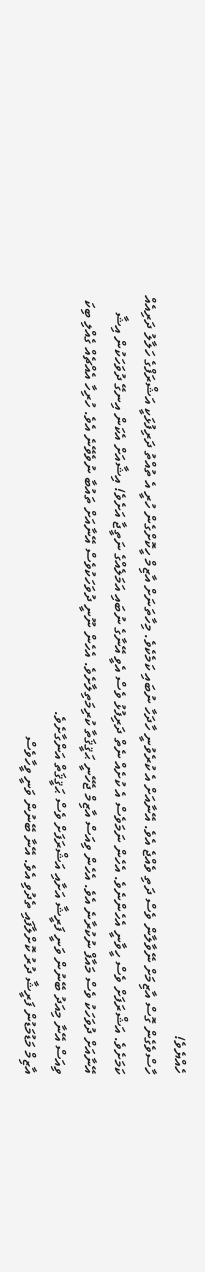ހެއްޔެވެ!
ހާސްވެގެން ގޮސް އާޒިމަށް ނޭވާލާން ވެސް ދަތި ވެއްޖެ އެވެ. އޭނާއަށް އެ ކުރެވުނީ ހާދަހާ ނުބައި ކަމެކެވެ. މިހާތަނަށް އާޒިމް ހީކޮށްގެން ހުރީ އެ ތުއްތު ދަރިފުޅަކީ އަޝްރަފްގެ ހަލާލު ދަރިއެއް ކަމަށެވެ. އަޝްރަފަށް ވެސް ހީވާނީ އެހެންނެވެ. އެހެން ނަމަވެސް އެ ކުށެއް ނެތް ދަރިފުޅު ވެސް އެވީ އޭނާގެ ނުބައި އަމަލެއްގެ ނަތީޖާ އަށެވެ! އިޝާއަށް އެކަން އިނގޭ ދުވަހަކުން އިޝާ އޭނާއަށް ދުވަހަކު ވެސް މައާފް ނުކުރާނެ އެވެ. އެހެން ވިއަސް އާޒިމް ޖެހޭނީ ޙަޤީޤަތާ ކުރިމަތިލާށެވެ. އެހެން ނޫނީ ދުވަހަކުވެސް އޭނާއަށް ތައުބާ ނުވެވޭނެ އެވެ. ހުރިހާ އެއްޗެއް ގެއްލި ބިކަ ވިއަސް އޭނާ މިއަދު ބޭނުން ވަނީ ފަރީޝާ އަށާއި އަޝްރަފަށް ވެސް ޙަޤީޤަތް އަންގާށެވެ.
އާޒިމް މަޑުމަޑުން ފަރީޝާ ދުރު ކޮށްލާފައި ތެދުވި އެވެ. އޭނާ ބޭނުން ވަނީ ވީހާވެސް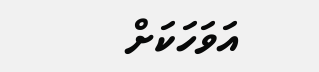އަވަހަކަށް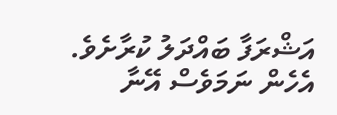އަޝްރަފާ ބައްދަލު ކުރާށެވެ. އެހެން ނަމަވެސް އޭނާ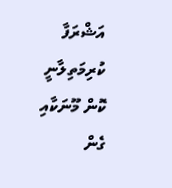އަޝްރަފާ ކުރިމަތިލާނީ ކޮން މޫނަކާއި ގެން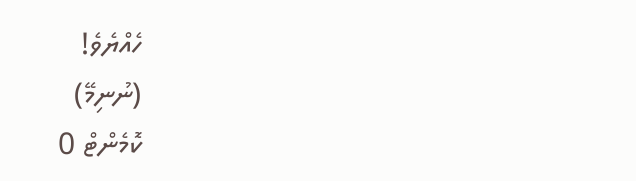ހެއްޔެވެ!
(ނުނިމޭ)
ކޮމެންޓް 0